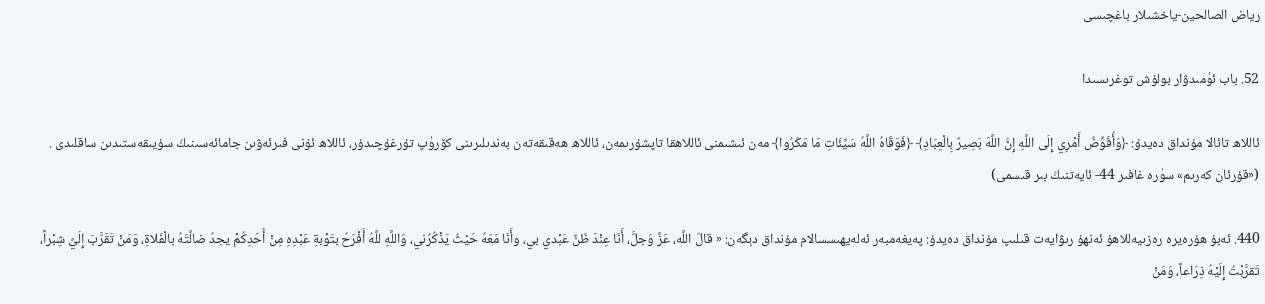رياض الصالحين-ياخشىلار باغچىسى

52. باب ئۈمىدۋار بولۇش توغرىسىدا

ئاللاھ تائالا مۇنداق دەيدۇ: ﴿وَأُفَوِّضُ أَمْرِي إِلَى اللَّهِ إِنَّ اللَّهَ بَصِيرٌ بِالْعِبَادِ﴾ ﴿فَوَقَاهُ اللَّهُ سَيِّئَاتِ مَا مَكَرُوا﴾ مەن ئىشىمنى ئاللاھقا تاپشۇرىمەن، ئاللاھ ھەقىقەتەن بەندىلىرىنى كۆرۈپ تۇرغۇچىدۇر، ئاللاھ ئۇنى فىرئەۋىن جامائەسىنىڭ سۇيىقەستىدىن ساقلىدى . («قۇرئان كەرىم» سۈرە غافىر 44- ئايەتنىڭ بىر قىسمى)

440. ئەبۇ ھۇرەيرە رەزىيەللاھۇ ئەنھۇ رىۋايەت قىلىپ مۇنداق دەيدۇ: پەيغەمبەر ئەلەيھىسسالام مۇنداق دېگەن: « قالَ اللَّه، عَزَّ وَجلَّ، أَنَا عِنْدَ ظَنِّ عَبْدي بي، وأَنَا مَعَهُ حَيْثُ يَذْكُرُني، وَاللَّهِ للَّهُ أَفْرَحُ بتَوْبةِ عَبْدِهِ مِنْ أَحَدِكُمْ يجدُ ضالَّتَهُ بالْفَلاةِ، وَمَنْ تَقَرَّبَ إِلَيَّ شِبْراً، تَقرَّبْتُ إِلَيْهُ ذِرَاعاً، وَمَنْ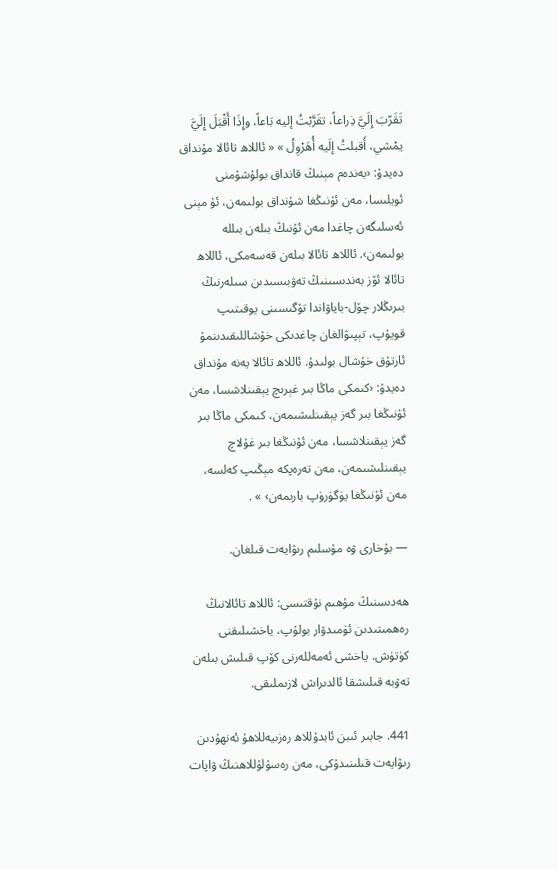تَقَرّبَ إِلَيَّ ذِراعاً، تقَرَّبْتُ إليه بَاعاً، وإِذَا أَقْبَلَ إِلَيَّ يمْشي، أَقبلتُ إلَيه أُهَرْوِلُ » « ئاللاھ تائالا مۇنداق دەيدۇ: ‹بەندەم مېنىڭ قانداق بولۇشۇمنى ئويلىسا، مەن ئۇنىڭغا شۇنداق بولىمەن، ئۇ مېنى ئەسلىگەن چاغدا مەن ئۇنىڭ بىلەن بىللە بولىمەن›. ئاللاھ تائالا بىلەن قەسەمكى، ئاللاھ تائالا ئۆز بەندىسىنىڭ تەۋبىسىدىن سىلەرنىڭ بىرىڭلار چۆل-باياۋاندا تۆگىسىنى يوقىتىپ قويۇپ، تېپىۋالغان چاغدىكى خۇشاللىقىدىنمۇ ئارتۇق خۇشال بولىدۇ. ئاللاھ تائالا يەنە مۇنداق دەيدۇ: ‹كىمكى ماڭا بىر غېرىچ يېقىنلاشسا، مەن ئۇنىڭغا بىر گەز يېقىنلىشىمەن، كىمكى ماڭا بىر گەز يېقىنلاشسا، مەن ئۇنىڭغا بىر غۇلاچ يېقىنلىشىمەن، مەن تەرەپكە مېڭىپ كەلسە، مەن ئۇنىڭغا يۈگۈرۈپ بارىمەن› » .

― بۇخارى ۋە مۇسلىم رىۋايەت قىلغان.

ھەدىسنىڭ مۇھىم نۇقتىسى: ئاللاھ تائالانىڭ رەھمىتىدىن ئۈمىدۋار بولۇپ، ياخشىلىقنى كۈتۈش. ياخشى ئەمەللەرنى كۆپ قىلىش بىلەن تەۋبە قىلىشقا ئالدىراش لازىملىقى.

441. جابىر ئىبن ئابدۇللاھ رەزىيەللاھۇ ئەنھۇدىن رىۋايەت قىلىنىدۇكى، مەن رەسۇلۇللاھنىڭ ۋاپات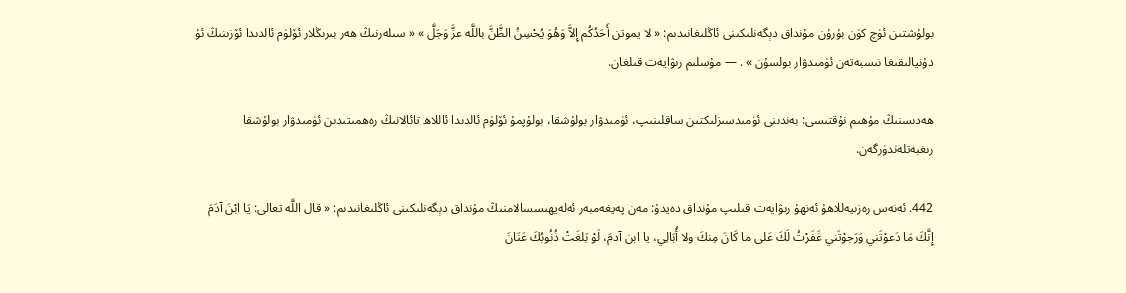بولۇشتىن ئۈچ كۈن بۇرۇن مۇنداق دېگەنلىكىنى ئاڭلىغانىدىم: « لا يموتن أَحَدُكُم إِلاَّ وَهُوَ يُحْسِنُ الظَّنَّ باللَّه عزَّ وَجَلَّ » « سىلەرنىڭ ھەر بىرىڭلار ئۆلۈم ئالدىدا ئۆزىنىڭ ئۇ دۇنيالىقىغا نىسبەتەن ئۈمىدۋار بولسۇن » . ― مۇسلىم رىۋايەت قىلغان.

ھەدىسنىڭ مۇھىم نۇقتىسى: بەندىنى ئۈمىدسىزلىكتىن ساقلىنىپ، ئۈمىدۋار بولۇشقا، بولۇپمۇ ئۆلۈم ئالدىدا ئاللاھ تائالانىڭ رەھمىتىدىن ئۈمىدۋار بولۇشقا رىغبەتلەندۈرگەن.

442. ئەنەس رەزىيەللاھۇ ئەنھۇ رىۋايەت قىلىپ مۇنداق دەيدۇ: مەن پەيغەمبەر ئەلەيھىسسالامنىڭ مۇنداق دېگەنلىكىنى ئاڭلىغانىدىم: « قال اللَّه تعالى: يَا ابْنَ آدَمَ إِنَّكَ مَا دَعوْتَني وَرَجوْتَني غَفَرْتُ لَكَ عَلى ما كَانَ مِنكَ ولا أُبَالِي، يا ابن آدمَ، لَوْ بَلغَتْ ذُنُوبُكَ عَنَانَ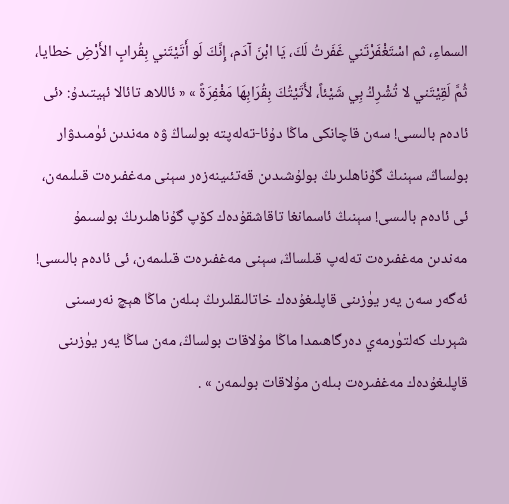السماءِ، ثم اسْتَغْفَرْتَني غَفَرتُ لَكَ، يَا ابْنَ آدَم، إِنَّكَ لَو أَتَيْتَني بِقُرابٍ الأَرْضِ خطايا، ثُمَّ لَقِيْتَني لا تُشْرِكُ بِي شَيْئاً، لأَتَيْتُكَ بِقُرَابِهَا مَغْفِرَةً » « ئاللاھ تائالا ئېيتىدۇ: ‹ئى ئادەم بالىسى! سەن قاچانكى ماڭا دۇئا-تەلەپتە بولساڭ ۋە مەندىن ئۈمىدۋار بولساڭ، سېنىڭ گۇناھلىرىڭ بولۇشىدىن قەتئىينەزەر سېنى مەغفىرەت قىلىمەن، ئى ئادەم بالىسى! سېنىڭ ئاسمانغا تاقاشقۇدەك كۆپ گۇناھلىرىڭ بولسىمۇ مەندىن مەغفىرەت تەلەپ قىلساڭ، سېنى مەغفىرەت قىلىمەن، ئى ئادەم بالىسى! ئەگەر سەن يەر يۈزىنى قاپلىغۇدەك خاتالىقلىرىڭ بىلەن ماڭا ھېچ نەرسىنى شېرىك كەلتۈرمەي دەرگاھىمدا ماڭا مۇلاقات بولساڭ، مەن ساڭا يەر يۈزىنى قاپلىغۇدەك مەغفىرەت بىلەن مۇلاقات بولىمەن » .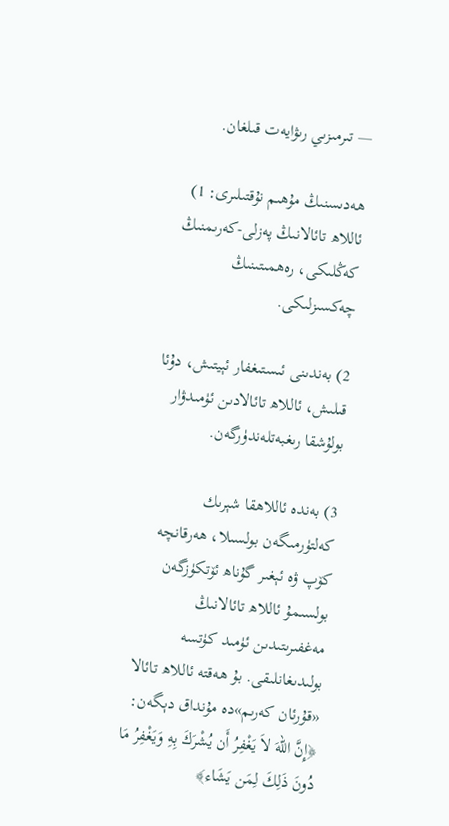― تىرمىزىي رىۋايەت قىلغان.

ھەدىسنىڭ مۇھىم نۇقتىلىرى: 1) ئاللاھ تائالانىڭ پەزلى-كەرىمنىڭ كەڭلىكى، رەھمىتىنىڭ چەكسىزلىكى.

2) بەندىنى ئىستىغفار ئېيتىش، دۇئا قىلىش، ئاللاھ تائالادىن ئۈمىدۋار بولۇشقا رىغبەتلەندۈرگەن.

3) بەندە ئاللاھقا شېرىك كەلتۈرمىگەن بولسىلا، ھەرقانچە كۆپ ۋە ئېغىر گۇناھ ئۆتكۈزگەن بولسىمۇ ئاللاھ تائالانىڭ مەغفىرىتىدىن ئۈمىد كۈتسە بولىدىغانلىقى. بۇ ھەقتە ئاللاھ تائالا «قۇرئان كەرىم»دە مۇنداق دېگەن: ﴿إِنَّ اللّهَ لاَ يَغْفِرُ أَن يُشْرَكَ بِهِ وَيَغْفِرُ مَا دُونَ ذَلِكَ لِمَن يَشَاء﴾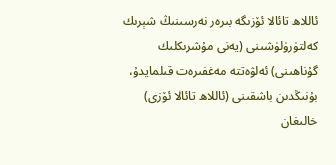ئاللاھ تائالا ئۆزىگە بىرەر نەرسىنىڭ شېرىك كەلتۈرۈلۈشىنى (يەنى مۇشرىكلىك گۇناھىنى) ئەلۋەتتە مەغفىرەت قىلمايدۇ، بۇنىڭدىن باشقىنى (ئاللاھ تائالا ئۆزى) خالىغان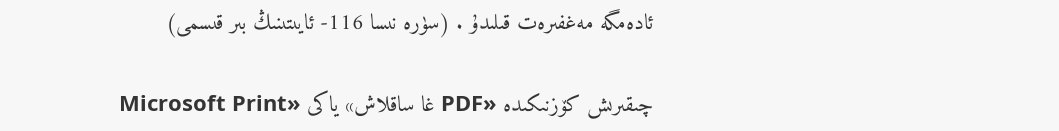ئادەمگە مەغفىرەت قىلىدۇ . (سۈرە نىسا 116- ئايىتىنىڭ بىر قىسمى)

چىقىرىش كۆزنىكىدە «PDF غا ساقلاش» ياكى «Microsoft Print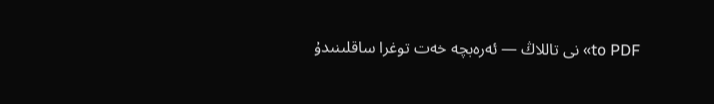to PDF» نى تاللاڭ — ئەرەبچە خەت توغرا ساقلىنىدۇ